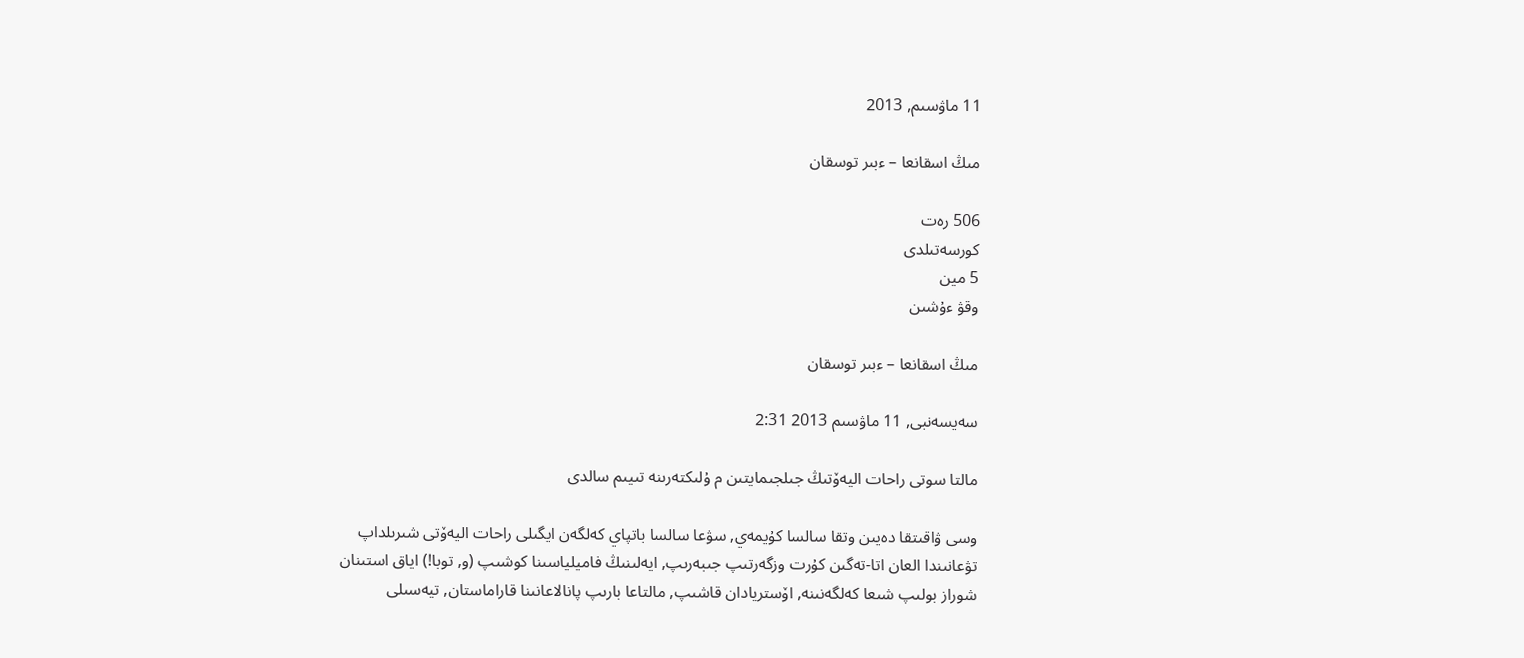11 ماۋسىم, 2013

مىڭ اسقانعا – ءبىر توسقان

506 رەت
كورسەتىلدى
5 مين
وقۋ ءۇشىن

مىڭ اسقانعا – ءبىر توسقان

سەيسەنبى, 11 ماۋسىم 2013 2:31

مالتا سوتى راحات اليەۆتىڭ جىلجىمايتىن م ۇلىكتەرىنە تىيىم سالدى

وسى ۋاقىتقا دەيىن وتقا سالسا كۇيمەي, سۋعا سالسا باتپاي كەلگەن ايگىلى راحات اليەۆتى شىرىلداپ تۋعانىندا العان اتا-تەگىن كۇرت وزگەرتىپ جىبەرىپ, ايەلىنىڭ فاميلياسىنا كوشىپ (و, توبا!) اياق استىنان شوراز بولىپ شىعا كەلگەنىنە, اۆستريادان قاشىپ, مالتاعا بارىپ پانالاعانىنا قاراماستان, تيەسىلى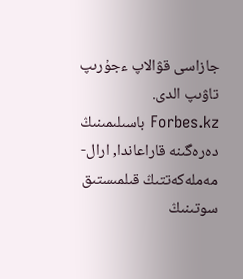جازاسى قۋالاپ ءجۇرىپ تاۋىپ الدى.
Forbes.kz باسىلىمىنىڭ دەرەگىنە قاراعاندا, ارال-مەملەكەتتىڭ قىلمىستىق سوتىنىڭ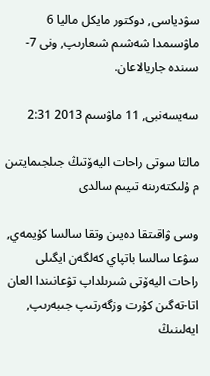سۋدياسى, دوكتور مايكل ماليا 6 ماۋسىمدا شەشىم شىعارىپ, ونى 7-سىندە جاريالاعان.

سەيسەنبى, 11 ماۋسىم 2013 2:31

مالتا سوتى راحات اليەۆتىڭ جىلجىمايتىن م ۇلىكتەرىنە تىيىم سالدى

وسى ۋاقىتقا دەيىن وتقا سالسا كۇيمەي, سۋعا سالسا باتپاي كەلگەن ايگىلى راحات اليەۆتى شىرىلداپ تۋعانىندا العان اتا-تەگىن كۇرت وزگەرتىپ جىبەرىپ, ايەلىنىڭ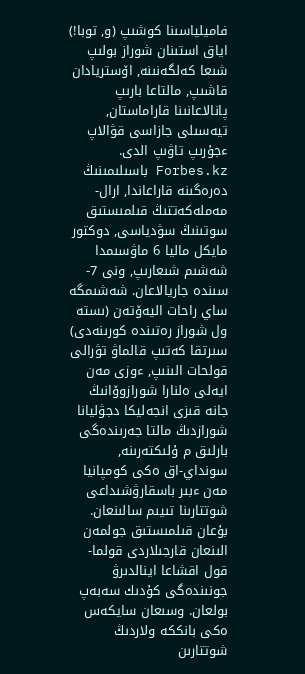فاميلياسىنا كوشىپ (و, توبا!) اياق استىنان شوراز بولىپ شىعا كەلگەنىنە, اۆستريادان قاشىپ, مالتاعا بارىپ پانالاعانىنا قاراماستان, تيەسىلى جازاسى قۋالاپ ءجۇرىپ تاۋىپ الدى.
Forbes.kz باسىلىمىنىڭ دەرەگىنە قاراعاندا, ارال-مەملەكەتتىڭ قىلمىستىق سوتىنىڭ سۋدياسى, دوكتور مايكل ماليا 6 ماۋسىمدا شەشىم شىعارىپ, ونى 7-سىندە جاريالاعان. شەشىمگە ساي راحات اليەۆتەن (ىستە ول شوراز رەتىندە كورىنەدى) سىرتقا كەتىپ قالماۋ تۋرالى قولحات الىنىپ, ءوزى مەن ايەلى ەلنارا شورازوۆانىڭ جانە قىزى انجەليكا دجۋليانا شورازدىڭ مالتا جەرىندەگى بارلىق م ۇلىكتەرىنە, سونداي-اق ەكى كومپانيا مەن ءبىر باسقارۋشىداعى شوتتارىنا تىيىم سالىنعان. بۇعان قىلمىستىق جولمەن الىنعان قارجىلاردى قولما-قول اقشاعا اينالدىرۋ جونىندەگى كۇدىك سەبەپ بولعان. وسىعان سايكەس ەكى بانككە ولاردىڭ شوتتارىن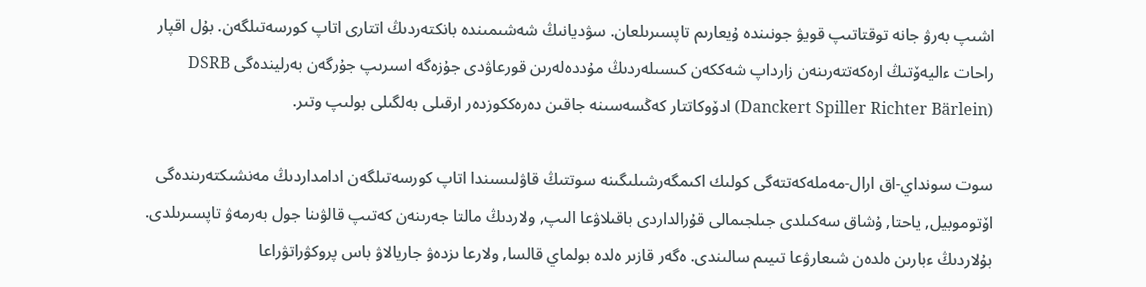اشىپ بەرۋ جانە توقتاتىپ قويۋ جونىندە ۇيعارىم تاپسىرىلعان. سۋديانىڭ شەشىمىندە بانكتەردىڭ اتتارى اتاپ كورسەتىلگەن. بۇل اقپار راحات ءاليەۆتىڭ ارەكەتتەرىنەن زارداپ شەككەن كىسىلەردىڭ مۇددەلەرىن قورعاۋدى جۇزەگە اسىرىپ جۇرگەن بەرليندەگى DSRB (Danckert Spiller Richter Bärlein) ادۆوكاتتار كەڭسەسىنە جاقىن دەرەككوزدەر ارقىلى بەلگىلى بولىپ وتىر.

سوت سونداي-اق ارال-مەملەكەتتەگى كولىك اكىمگەرشىلىگىنە سوتتىڭ قاۋلىسىندا اتاپ كورسەتىلگەن ادامداردىڭ مەنشىكتەرىندەگى اۆتوموبيل, ياحتا, ۇشاق سەكىلدى جىلجىمالى قۇرالداردى باقىلاۋعا الىپ, ولاردىڭ مالتا جەرىنەن كەتىپ قالۋىنا جول بەرمەۋ تاپسىرىلدى. بۇلاردىڭ ءبارىن ەلدەن شىعارۋعا تىيىم سالىندى. ەگەر قازىر ەلدە بولماي قالسا, ولارعا ىزدەۋ جاريالاۋ باس پروكۋراتۋراعا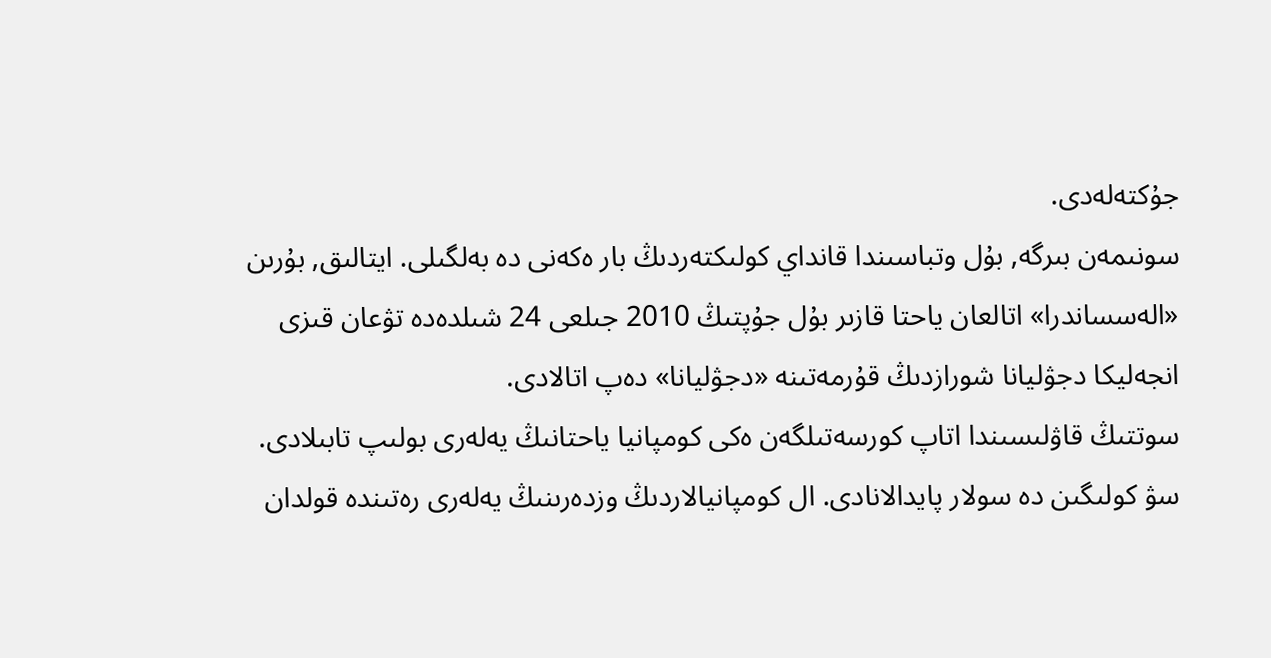جۇكتەلەدى.
سونىمەن بىرگە, بۇل وتباسىندا قانداي كولىكتەردىڭ بار ەكەنى دە بەلگىلى. ايتالىق, بۇرىن «الەسساندرا» اتالعان ياحتا قازىر بۇل جۇپتىڭ 2010 جىلعى 24 شىلدەدە تۋعان قىزى انجەليكا دجۋليانا شورازدىڭ قۇرمەتىنە «دجۋليانا» دەپ اتالادى.
سوتتىڭ قاۋلىسىندا اتاپ كورسەتىلگەن ەكى كومپانيا ياحتانىڭ يەلەرى بولىپ تابىلادى. سۋ كولىگىن دە سولار پايدالانادى. ال كومپانيالاردىڭ وزدەرىنىڭ يەلەرى رەتىندە قولدان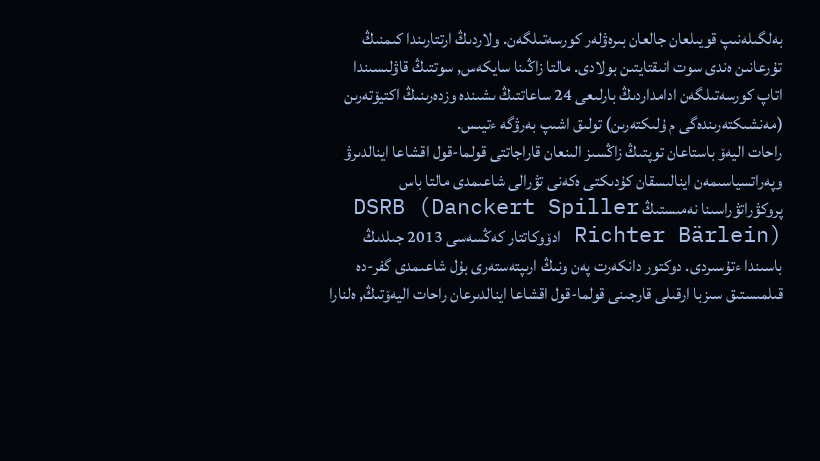بەلگىلەنىپ قويىلعان جالعان بىرەۋلەر كورسەتىلگەن. ولاردىڭ ارتتارىندا كىمنىڭ تۇرعانىن ەندى سوت انىقتايتىن بولادى. مالتا زاڭىنا سايكەس, سوتتىڭ قاۋلىسىندا اتاپ كورسەتىلگەن ادامداردىڭ بارلىعى 24 ساعاتتىڭ ىشىندە وزدەرىنىڭ اكتيۆتەرىن (مەنشىكتەرىندەگى م ۇلىكتەرىن) تولىق اشىپ بەرۋگە ءتيىس.
راحات اليەۆ باستاعان توپتىڭ زاڭسىز الىنعان قاراجاتتى قولما-قول اقشاعا اينالدىرۋ وپەراتسياسىمەن اينالىسقان كۇدىكتى ەكەنى تۋرالى شاعىمدى مالتا باس پروكۋراتۋراسىنا نەمىستىڭ DSRB (Danckert Spiller Richter Bärlein) ادۆوكاتتار كەڭسەسى 2013 جىلدىڭ باسىندا ءتۇسىردى. دوكتور دانكەرت پەن ونىڭ ارىپتەستەرى بۇل شاعىمدى گفر-دە قىلمىستىق سىزبا ارقىلى قارجىنى قولما-قول اقشاعا اينالدىرعان راحات اليەۆتىڭ, ەلنارا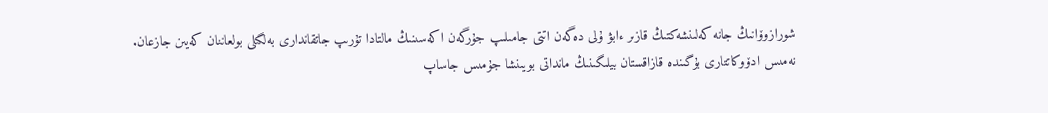شورازوۆانىڭ جانە كەلىنشەكتىڭ قازىر ءابۋ ۇلى دەگەن اتتى جامىلىپ جۇرگەن اكەسىنىڭ مالتادا تۇرىپ جاتقاندارى بەلگىلى بولعاننان كەيىن جازعان.
نەمىس ادۆوكاتتارى بۇگىندە قازاقستان بيلىگىنىڭ مانداتى بويىنشا جۇمىس جاساپ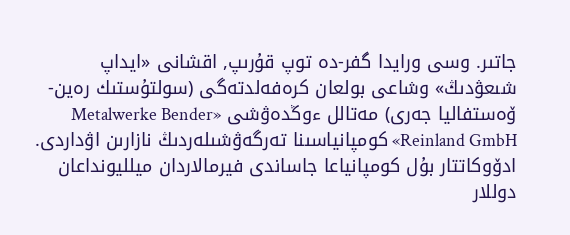جاتىر. وسى ورايدا گفر-دە توپ قۇرىپ, اقشانى «ايداپ شىعۋدىڭ» وشاعى بولعان كرەفەلدتەگى (سولتۇستىك رەين-ۆەستفاليا جەرى) مەتالل ءوڭدەۋشى «Metalwerke Bender Reinland GmbH» كومپانياسىنا تەرگەۋشىلەردىڭ نازارىن اۋداردى.
ادۆوكاتتار بۇل كومپانياعا جاساندى فيرمالاردان ميلليونداعان دوللار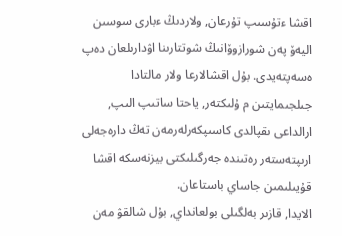اقشا ءتۇسىپ تۇرعان, ولاردىڭ ءبارى سوسىن اليەۆ پەن شورازوۆانىڭ شوتتارىنا اۋدارىلعان دەپ ەسەپتەيدى. بۇل اقشالارعا ولار مالتادا جىلجىمايتىن م ۇلىكتەر, ياحتا ساتىپ الىپ, ارالداعى ىقپالدى كاسىپكەرلەرمەن تەڭ دارەجەلى ارىپتەستەر رەتىندە جەرگىلىكتى بيزنەسكە اقشا قۇيىلىمىن جاساي باستاعان.
الايدا, قازىر بەلگىلى بولعانداي, بۇل شالقۋ مەن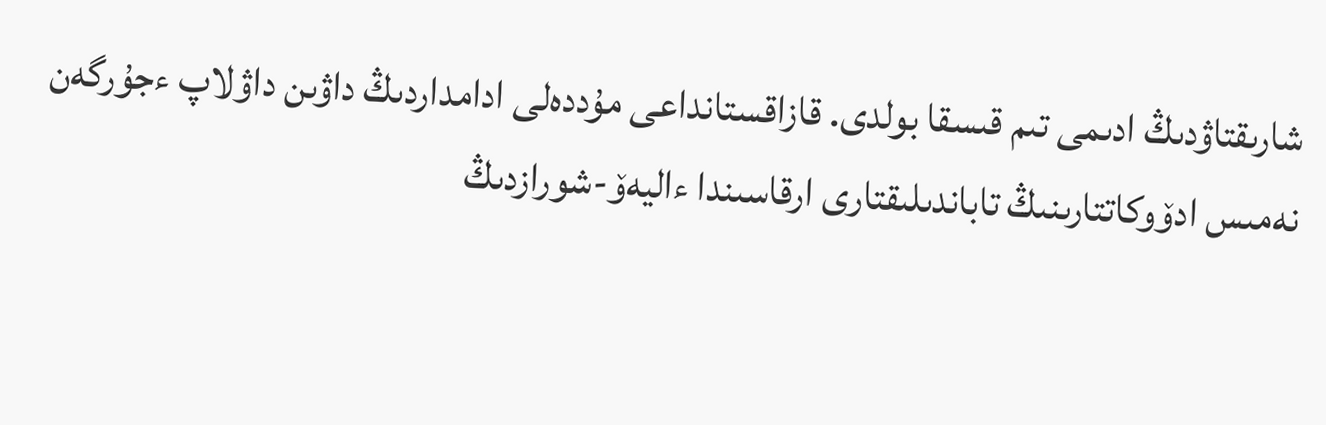شارىقتاۋدىڭ ادىمى تىم قىسقا بولدى. قازاقستانداعى مۇددەلى ادامداردىڭ داۋىن داۋلاپ ءجۇرگەن نەمىس ادۆوكاتتارىنىڭ تاباندىلىقتارى ارقاسىندا ءاليەۆ-شورازدىڭ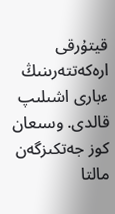قيتۇرقى ارەكەتتەرىنىڭ ءبارى اشىلىپ قالدى. وسىعان كوز جەتكىزگەن مالتا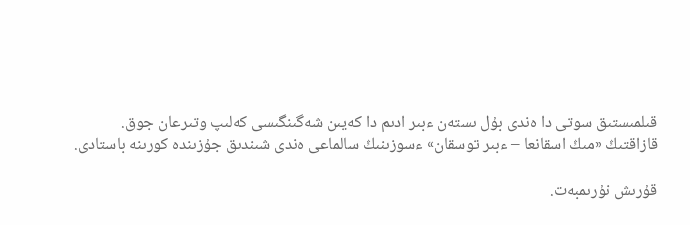قىلمىستىق سوتى دا ەندى بۇل ىستەن ءبىر ادىم دا كەيىن شەگىنگىسى كەلىپ وتىرعان جوق.
قازاقتىڭ «مىڭ اسقانعا – ءبىر توسقان» ءسوزىنىڭ سالماعى ەندى شىندىق جۇزىندە كورىنە باستادى.

قۇرىش نۇرىمبەت.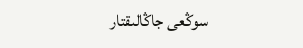سوڭعى جاڭالىقتار